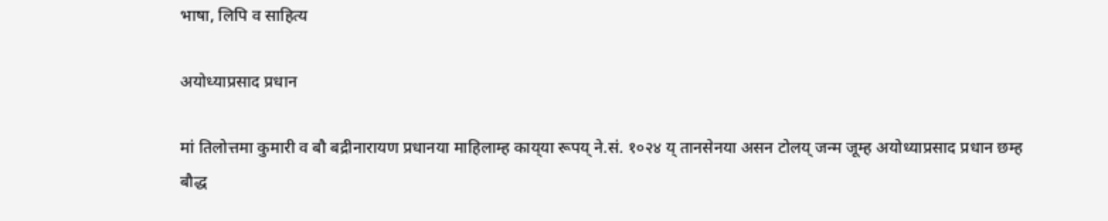भाषा, लिपि व साहित्य

अयोध्याप्रसाद प्रधान

मां तिलोत्तमा कुमारी व बौ बद्रीनारायण प्रधानया माहिलाम्ह काय्‌या रूपय् ने.सं. १०२४ य् तानसेनया असन टोलय् जन्म जूम्ह अयोध्याप्रसाद प्रधान छम्ह बौद्ध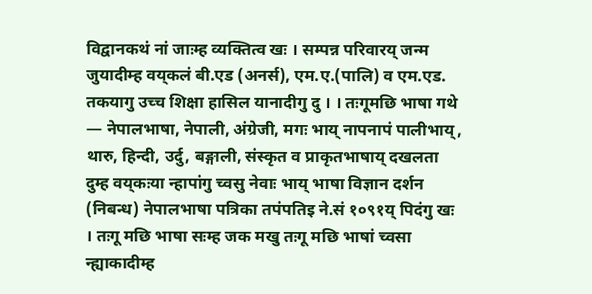विद्वानकथं नां जाःम्ह व्यक्तित्व खः । सम्पन्न परिवारय् जन्म जुयादीम्ह वय्‌कलं बी.एड (अनर्स), एम.ए.(पालि) व एम.एड. तकयागु उच्च शिक्षा हासिल यानादीगु दु । । तःगूमछि भाषा गथे — नेपालभाषा, नेपाली, अंग्रेजी, मगः भाय् नापनापं पालीभाय्, थारु, हिन्दी, उर्दु, बङ्गाली, संस्कृत व प्राकृतभाषाय् दखलता दुम्ह वय्‌कःया न्हापांगु च्वसु नेवाः भाय् भाषा विज्ञान दर्शन (निबन्ध) नेपालभाषा पत्रिका तपंपतिइ ने.सं १०९१य् पिदंगु खः । तःगू मछि भाषा सःम्ह जक मखु तःगू मछि भाषां च्वसा न्ह्याकादीम्ह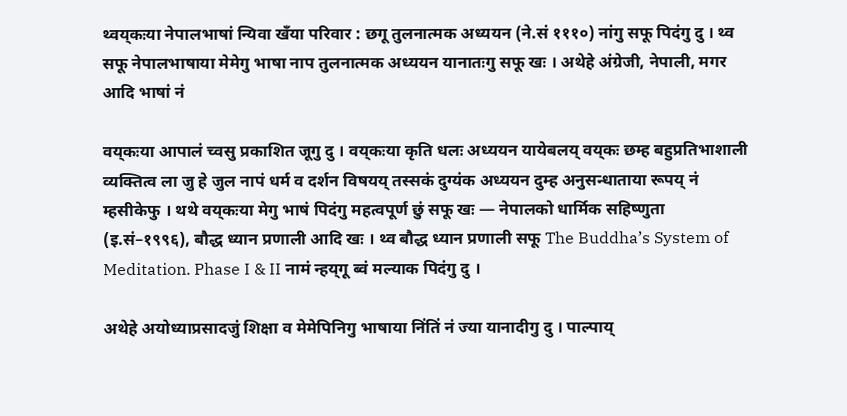थ्वय्‌कःया नेपालभाषां न्यिवा खँया परिवार : छगू तुलनात्मक अध्ययन (ने.सं १११०) नांगु सफू पिदंगु दु । थ्व सफू नेपालभाषाया मेमेगु भाषा नाप तुलनात्मक अध्ययन यानातःगु सफू खः । अथेहे अंग्रेजी, नेपाली, मगर आदि भाषां नं

वय्‌कःया आपालं च्वसु प्रकाशित जूगु दु । वय्‌कःया कृति धलः अध्ययन यायेबलय् वय्‌कः छम्ह बहुप्रतिभाशाली व्यक्तित्व ला जु हे जुल नापं धर्म व दर्शन विषयय् तस्सकं दुग्यंक अध्ययन दुम्ह अनुसन्धाताया रूपय् नं म्हसीकेफु । थथे वय्‌कःया मेगु भाषं पिदंगु महत्वपूर्ण छुं सफू खः — नेपालको धार्मिक सहिष्णुता (इ.सं–१९९६), बौद्ध ध्यान प्रणाली आदि खः । थ्व बौद्ध ध्यान प्रणाली सफू The Buddha’s System of Meditation. Phase I & II नामं न्हय्‌गू ब्वं मल्याक पिदंगु दु ।

अथेहे अयोध्याप्रसादजुं शिक्षा व मेमेपिनिगु भाषाया निंतिं नं ज्या यानादीगु दु । पाल्पाय्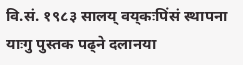वि.सं. १९८३ सालय् वय्‌कःपिंसं स्थापना याःगु पुस्तक पढ्ने दलानया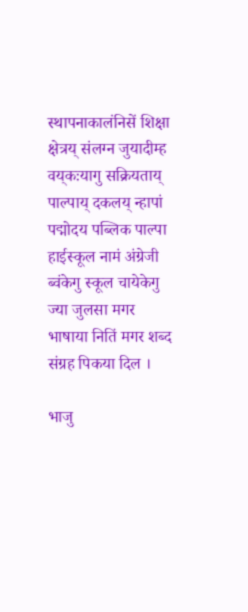स्थापनाकालंनिसें शिक्षा क्षेत्रय् संलग्न जुयादीम्ह वय्‌कःयागु सक्रियताय् पाल्पाय् दकलय् न्हापां पद्मोदय पब्लिक पाल्पा हाईस्कूल नामं अंग्रेजी ब्वंकेगु स्कूल चायेकेगु ज्या जुलसा मगर भाषाया नितिं मगर शब्द संग्रह पिकया दिल ।

भाजु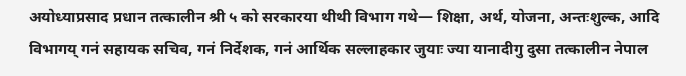अयोध्याप्रसाद प्रधान तत्कालीन श्री ५ को सरकारया थीथी विभाग गथे— शिक्षा, अर्थ, योजना, अन्तःशुल्क, आदि विभागय् गनं सहायक सचिव, गनं निर्देशक, गनं आर्थिक सल्लाहकार जुयाः ज्या यानादीगु दुसा तत्कालीन नेपाल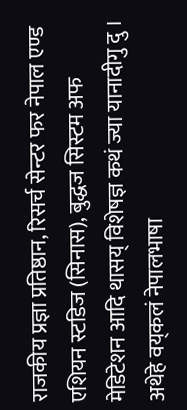राजकीय प्रज्ञा प्रतिष्ठान, रिसर्च सेन्टर फर नेपाल एण्ड एशियन स्टडिज (सिनास), बुद्धज सिस्टम अफ मेडिटेशन आदि थासय् विशेषज्ञ कथं ज्या यानादीगु दु । अथेहे वय्‌कलं नेपालभाषा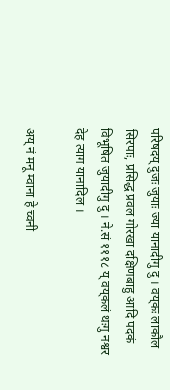परिषदय् दुजः जुयाः ज्या यानादीगु दु । वय्‌कः लाकौल सिरपाः, प्रसिद्ध प्रवल गोरखा दक्षिणबाहु आदि पदकं विभूषित जुयादीगु दु । ने.सं १११८ य् वय्‌कलं थःगु नश्वर देह त्याग यानादिल ।

अय् नं मनू म्वाना हे च्वनी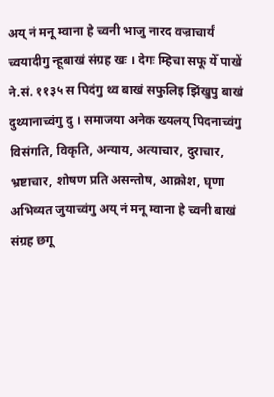अय् नं मनू म्वाना हे च्वनी भाजु नारद वज्राचार्यं च्वयादीगु न्हूबाखं संग्रह खः । देगः म्हिचा सफू येँ पाखें ने.सं. ११३५ स पिदंगु थ्व बाखं सफुलिइ झिंखुपु बाखं दुथ्यानाच्वंगु दु । समाजया अनेक ख्यलय् पिदनाच्वंगु विसंगति, विकृति, अन्याय, अत्याचार, दुराचार, भ्रष्टाचार, शोषण प्रति असन्तोष, आक्रोश, घृणा अभिव्यत जुयाच्वंगु अय् नं मनू म्वाना हे च्वनी बाखं संग्रह छगू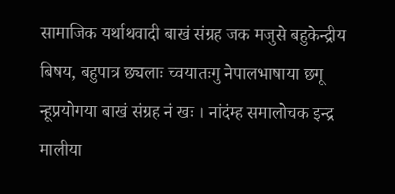सामाजिक यर्थाथवादी बाखं संग्रह जक मजुसे बहुकेन्द्रीय बिषय, बहुपात्र छ्यलाः च्वयातःगु नेपालभाषाया छगू न्हूप्रयोगया बाखं संग्रह नं खः । नांदंम्ह समालोचक इन्द्र मालीया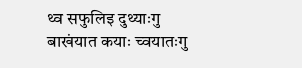थ्व सफुलिइ दुथ्याःगु बाखंयात कयाः च्वयातःगु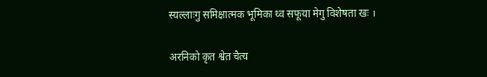स्यल्लाःगु समिक्षात्मक भूमिका थ्व सफूया मेगु विशेषता खः ।

अरनिको कृत श्वेत चैत्य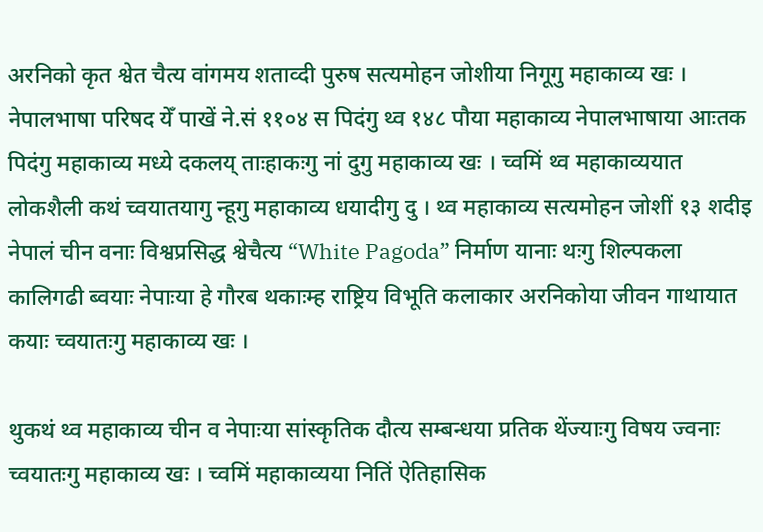अरनिको कृत श्वेत चैत्य वांगमय शताव्दी पुरुष सत्यमोहन जोशीया निगूगु महाकाव्य खः । नेपालभाषा परिषद येँ पाखें ने.सं ११०४ स पिदंगु थ्व १४८ पौया महाकाव्य नेपालभाषाया आःतक पिदंगु महाकाव्य मध्ये दकलय् ताःहाकःगु नां दुगु महाकाव्य खः । च्वमिं थ्व महाकाव्ययात लोकशैली कथं च्वयातयागु न्हूगु महाकाव्य धयादीगु दु । थ्व महाकाव्य सत्यमोहन जोशीं १३ शदीइ नेपालं चीन वनाः विश्वप्रसिद्ध श्वेचैत्य “White Pagoda” निर्माण यानाः थःगु शिल्पकला कालिगढी ब्वयाः नेपाःया हे गौरब थकाःम्ह राष्ट्रिय विभूति कलाकार अरनिकोया जीवन गाथायात कयाः च्वयातःगु महाकाव्य खः ।

थुकथं थ्व महाकाव्य चीन व नेपाःया सांस्कृतिक दौत्य सम्बन्धया प्रतिक थेंज्याःगु विषय ज्वनाः च्वयातःगु महाकाव्य खः । च्वमिं महाकाव्यया नितिं ऐतिहासिक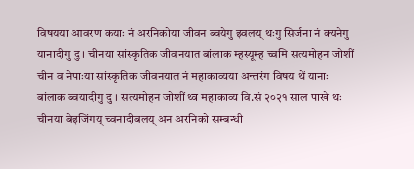विषयया आवरण कयाः नं अरनिकोया जीवन ब्वयेगु झ्वलय् थःगु सिर्जना नं क्यनेगु यानादीगु दु । चीनया सांस्कृतिक जीवनयात बांलाक म्हस्यूम्ह च्वमि सत्यमोहन जोशीं चीन व नेपाःया सांस्कृतिक जीवनयात नं महाकाव्यया अन्तरंग विषय थें यानाः बांलाक ब्वयादीगु दु । सत्यमोहन जोशीं थ्व महाकाव्य वि.सं २०२१ साल पाखे थः चीनया बेइजिंगय् च्वनादीबलय् अन अरनिको सम्बन्धी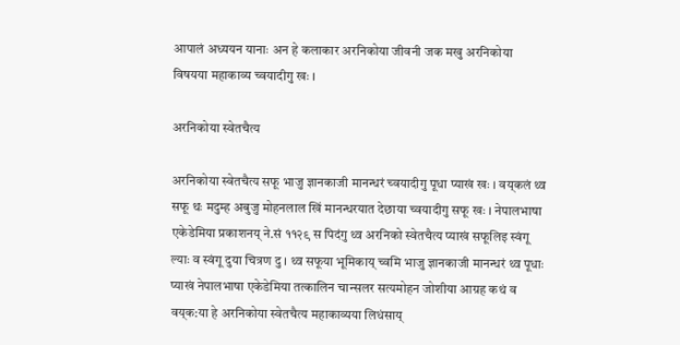आपालं अध्ययन यानाः अन हे कलाकार अरनिकोया जीवनी जक मखु अरनिकोया विषयया महाकाव्य च्वयादीगु खः ।

अरनिकोया स्वेतचैत्य

अरनिकोया स्वेतचैत्य सफू भाजु ज्ञानकाजी मानन्धरं च्वयादीगु पूधा प्याखं खः । वय्‌कलं थ्व सफू थः मदुम्ह अबुजु मोहनलाल खिं मानन्धरयात देछाया च्वयादीगु सफू खः । नेपालभाषा एकेडेमिया प्रकाशनय् ने.सं ११२९ स पिदंगु थ्व अरनिको स्वेतचैत्य प्याखं सफूलिइ स्वंगू ल्याः व स्वंगू दुया चित्रण दु । थ्व सफूया भूमिकाय् च्वमि भाजु ज्ञानकाजी मानन्धरं थ्व पूधाः प्याखं नेपालभाषा एकेडेमिया तत्कालिन चान्सलर सत्यमोहन जोशीया आग्रह कथं व वय्‌क:या हे अरनिकोया स्वेतचैत्य महाकाव्यया लिधंसाय्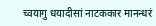च्वयागु धयादीसां नाटककार मानन्धरं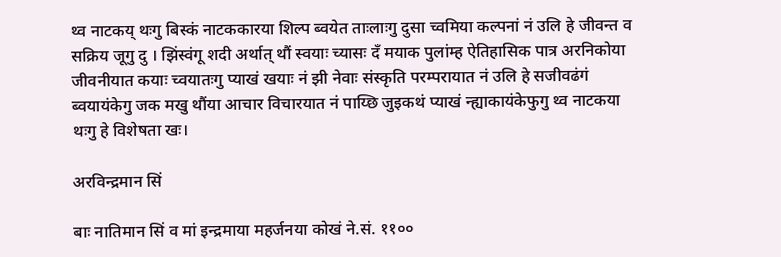थ्व नाटकय् थःगु बिस्कं नाटककारया शिल्प ब्वयेत ताःलाःगु दुसा च्वमिया कल्पनां नं उलि हे जीवन्त व सक्रिय जूगु दु । झिंस्वंगू शदी अर्थात् थौं स्वयाः च्यासः दँ मयाक पुलांम्ह ऐतिहासिक पात्र अरनिकोया जीवनीयात कयाः च्वयातःगु प्याखं खयाः नं झी नेवाः संस्कृति परम्परायात नं उलि हे सजीवढंगं ब्वयायंकेगु जक मखु थौंया आचार विचारयात नं पाय्छि जुइकथं प्याखं न्ह्याकायंकेफुगु थ्व नाटकया थःगु हे विशेषता खः।

अरविन्द्रमान सिं

बाः नातिमान सिं व मां इन्द्रमाया महर्जनया कोखं ने.सं. ११००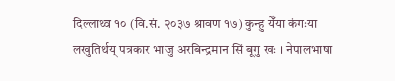दिल्लाथ्व १० (वि.सं. २०३७ श्रावण १७) कुन्हु येँया कंगःया लखुतिर्थय् पत्रकार भाजु अरबिन्द्रमान सिं बूगु खः । नेपालभाषा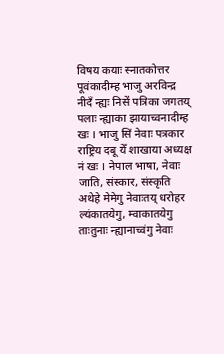विषय कयाः स्नातकोत्तर पूवंकादीम्ह भाजु अरविन्द्र नीदँ न्ह्यः निसें पत्रिका जगतय् पलाः न्ह्याका झायाच्वनादीम्ह खः । भाजु सिं नेवाः पत्रकार राष्ट्रिय दबू येँ शाखाया अध्यक्ष नं खः । नेपाल भाषा, नेवाः जाति, संस्कार, संस्कृति अथेहे मेमेगु नेवाःतय् धरोहर ल्यंकातयेगु, म्वाकातयेगु ताःतुनाः न्ह्यानाच्वंगु नेवाः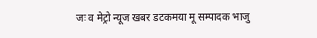जः व मेट्रो न्यूज खबर डटकमया मू सम्पादक भाजु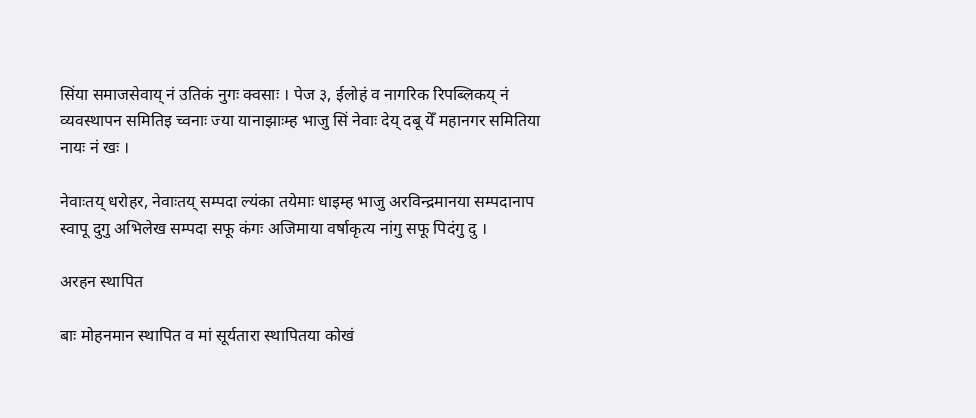सिंया समाजसेवाय् नं उतिकं नुगः क्वसाः । पेज ३, ईलोहं व नागरिक रिपब्लिकय् नं व्यवस्थापन समितिइ च्वनाः ज्या यानाझाःम्ह भाजु सिं नेवाः देय् दबू येँ महानगर समितिया नायः नं खः ।

नेवाःतय् धरोहर, नेवाःतय् सम्पदा ल्यंका तयेमाः धाइम्ह भाजु अरविन्द्रमानया सम्पदानाप स्वापू दुगु अभिलेख सम्पदा सफू कंगः अजिमाया वर्षाकृत्य नांगु सफू पिदंगु दु ।

अरहन स्थापित

बाः मोहनमान स्थापित व मां सूर्यतारा स्थापितया कोखं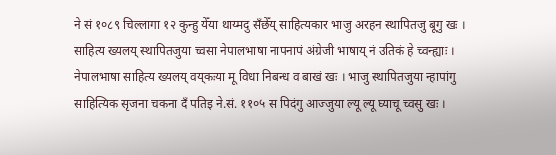ने सं १०८९ चिल्लागा १२ कुन्हु येँया थाय्मदु सँछेँय् साहित्यकार भाजु अरहन स्थापितजु बूगु खः । साहित्य ख्यलय् स्थापितजुया च्वसा नेपालभाषा नापनापं अंग्रेजी भाषाय् नं उतिकं हे च्वन्ह्याः । नेपालभाषा साहित्य ख्यलय् वय्‌कःया मू विधा निबन्ध व बाखं खः । भाजु स्थापितजुया न्हापांगु साहित्यिक सृजना चकना दँ पतिइ ने.सं. ११०५ स पिदंगु आज्जुया ल्यू ल्यू घ्याचू च्वसु खः ।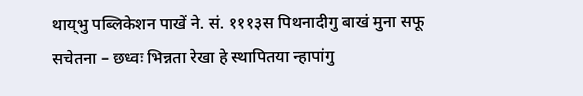थाय्‌भु पब्लिकेशन पाखें ने. सं. १११३स पिथनादीगु बाखं मुना सफू सचेतना – छध्वः भिन्नता रेखा हे स्थापितया न्हापांगु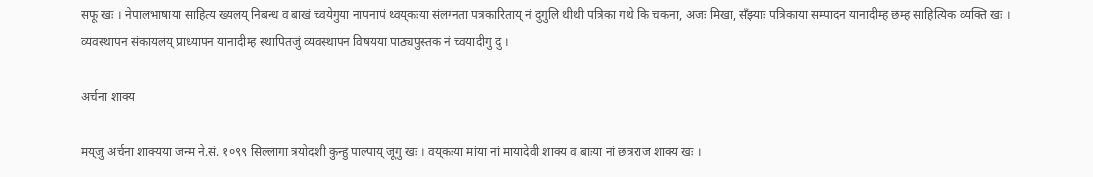सफू खः । नेपालभाषाया साहित्य ख्यलय् निबन्ध व बाखं च्वयेगुया नापनापं थ्वय्‌कःया संलग्नता पत्रकारिताय् नं दुगुलि थीथी पत्रिका गथे कि चकना, अजः मिखा, सँझ्याः पत्रिकाया सम्पादन यानादीम्ह छम्ह साहित्यिक व्यक्ति खः । व्यवस्थापन संकायलय् प्राध्यापन यानादीम्ह स्थापितजुं व्यवस्थापन विषयया पाठ्यपुस्तक नं च्वयादीगु दु ।

अर्चना शाक्य

मय्‌जु अर्चना शाक्यया जन्म ने.सं. १०९९ सिल्लागा त्रयोदशी कुन्हु पाल्पाय् जूगु खः । वय्‌कःया मांया नां मायादेवी शाक्य व बाःया नां छत्रराज शाक्य खः ।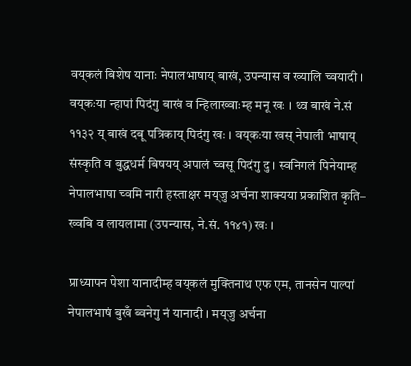वय्‌कलं बिशेष यानाः नेपालभाषाय् बाखं, उपन्यास व ख्यालि च्वयादी । वय्‌कःया न्हापां पिदंगु बाखं व न्हिलाख्वाःम्ह मनू खः । थ्व बाखं ने.सं ११३२ य् बाखं दबू पत्रिकाय् पिदंगु खः । वय्‌कःया खस् नेपाली भाषाय् संस्कृति व बुद्धधर्म बिषयय् अपालं च्वसू पिदंगु दु । स्वनिगलं पिनेयाम्ह नेपालभाषा च्वमि नारी हस्ताक्षर मय्‌जु अर्चना शाक्यया प्रकाशित कृति– ख्वबि व लायलामा (उपन्यास, ने.सं. ११४१) खः ।

प्राध्यापन पेशा यानादीम्ह वय्‌कलं मुक्तिनाथ एफ एम, तानसेन पाल्पां नेपालभाषं बुखँ ब्वनेगु नं यानादी । मय्‌जु अर्चना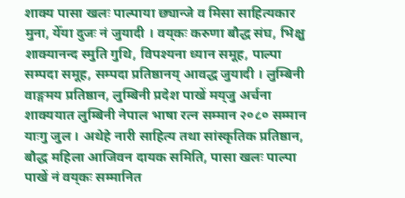शाक्य पासा खलः पाल्पाया छ्यान्जे व मिसा साहित्यकार मुना, येँया दुजः नं जुयादी । वय्‌कः करुणा बौद्ध संघ, भिक्षु शाक्यानन्द स्मुति गुथि, विपश्यना ध्यान समूह, पाल्पा सम्पदा समूह, सम्पदा प्रतिष्ठानय् आवद्ध जुयादी । लुम्बिनी वाङ्गमय प्रतिष्ठान, लुम्बिनी प्रदेश पाखें मय्‌जु अर्चना शाक्ययात लुम्बिनी नेपाल भाषा रत्न सम्मान २०८० सम्मान याःगु जुल । अथेहे नारी साहित्य तथा सांस्कृतिक प्रतिष्ठान, बौद्ध महिला आजिवन दायक समिति, पासा खलः पाल्पा पाखें नं वय्‌कः सम्मानित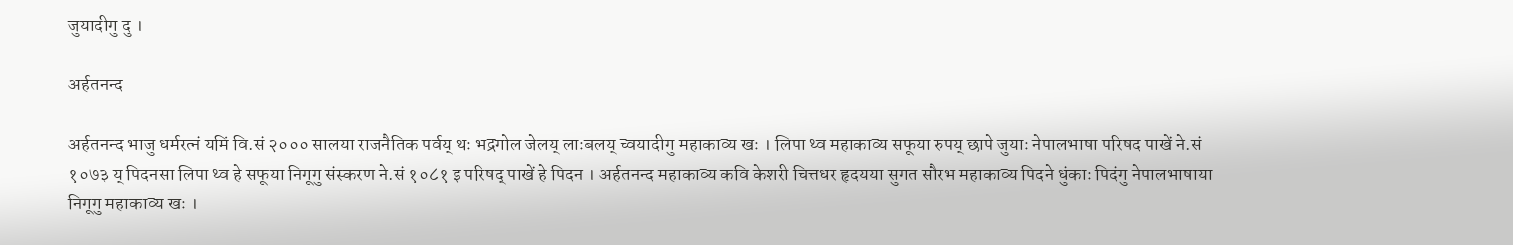जुयादीगु दु ।

अर्हतनन्द

अर्हतनन्द भाजु धर्मरत्नं यमिं वि.सं २००० सालया राजनैतिक पर्वय् थः भद्रगोल जेलय् लाःबलय् च्वयादीगु महाकाव्य खः । लिपा थ्व महाकाव्य सफूया रुपय् छापे जुयाः नेपालभाषा परिषद पाखें ने.सं १०७३ य् पिदनसा लिपा थ्व हे सफूया निगूगु संस्करण ने.सं १०८१ इ परिषद् पाखें हे पिदन । अर्हतनन्द महाकाव्य कवि केशरी चित्तधर हृदयया सुगत सौरभ महाकाव्य पिदने धुंकाः पिदंगु नेपालभाषाया निगूगु महाकाव्य खः ।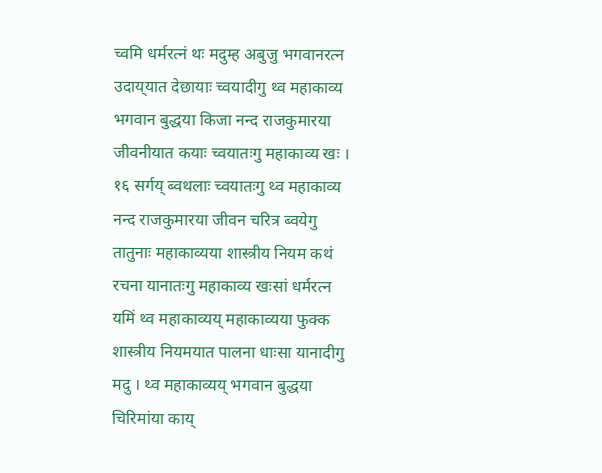च्वमि धर्मरत्नं थः मदुम्ह अबुजु भगवानरत्न उदाय्‌यात देछायाः च्वयादीगु थ्व महाकाव्य भगवान बुद्धया किजा नन्द राजकुमारया जीवनीयात कयाः च्वयातःगु महाकाव्य खः । १६ सर्गय् ब्वथलाः च्वयातःगु थ्व महाकाव्य नन्द राजकुमारया जीवन चरित्र ब्वयेगु तातुनाः महाकाव्यया शास्त्रीय नियम कथं रचना यानातःगु महाकाव्य खःसां धर्मरत्न यमिं थ्व महाकाव्यय् महाकाव्यया फुक्क शास्त्रीय नियमयात पालना धाःसा यानादीगु मदु । थ्व महाकाव्यय् भगवान बुद्धया चिरिमांया काय्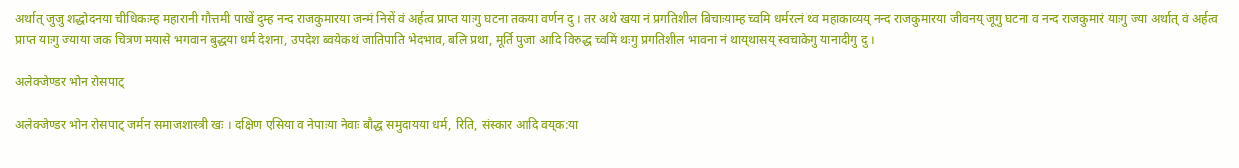अर्थात् जुजु शद्धोदनया चीधिकःम्ह महारानी गौत्तमी पाखें दुम्ह नन्द राजकुमारया जन्मं निसें वं अर्हत्व प्राप्त याःगु घटना तकया वर्णन दु । तर अथे खया नं प्रगतिशील बिचाःयाम्ह च्वमि धर्मरत्नं थ्व महाकाव्यय् नन्द राजकुमारया जीवनय् जूगु घटना व नन्द राजकुमारं याःगु ज्या अर्थात् वं अर्हत्व प्राप्त याःगु ज्याया जक चित्रण मयासे भगवान बुद्धया धर्म देशना, उपदेश ब्वयेकथं जातिपाति भेदभाव, बलि प्रथा, मूर्ति पुजा आदि विरुद्ध च्वमिं थःगु प्रगतिशील भावना नं थाय्‌थासय् स्वचाकेगु यानादीगु दु ।

अलेक्जेण्डर भोन रोसपाट्

अलेक्जेण्डर भोन रोसपाट् जर्मन समाजशास्त्री खः । दक्षिण एसिया व नेपाःया नेवाः बौद्ध समुदायया धर्म, रिति, संस्कार आदि वय्‌क:या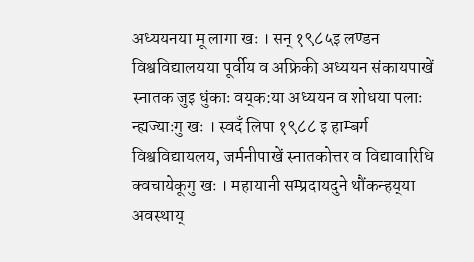अध्ययनया मू लागा खः । सन् १९८५इ लण्डन विश्वविद्यालयया पूर्वीय व अफ्रिकी अध्ययन संकायपाखें स्नातक जुइ धुंकाः वय्‌क:या अध्ययन व शोधया पलाः न्ह्यज्याःगु खः । स्वदँ लिपा १९८८ इ हाम्बर्ग विश्वविद्यायलय, जर्मनीपाखें स्नातकोत्तर व विद्यावारिधि क्वचायेकूगु खः । महायानी सम्प्रदायदुने थौंकन्हय्‌या अवस्थाय्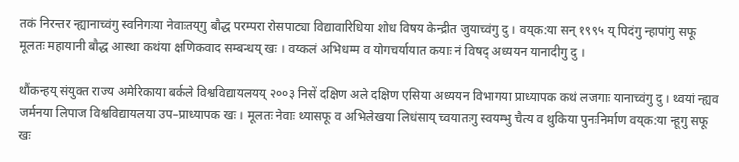तकं निरन्तर न्ह्यानाच्वंगु स्वनिगःया नेवाःतय्‌गु बौद्ध परम्परा रोसपाट्या विद्यावारिधिया शोध विषय केन्द्रीत जुयाच्वंगु दु । वय्‌क:या सन् १९९५ य् पिदंगु न्हापांगु सफू मूलतः महायानी बौद्ध आस्था कथंया क्षणिकवाद सम्बन्धय् खः । वय्कलं अभिधम्म व योगचर्यायात कयाः नं विषद् अध्ययन यानादीगु दु ।

थौंकन्हय् संयुक्त राज्य अमेरिकाया बर्कले विश्वविद्यायलयय् २००३ निसें दक्षिण अले दक्षिण एसिया अध्ययन विभागया प्राध्यापक कथं लजगाः यानाच्वंगु दु । थ्वयां न्ह्यव जर्मनया लिपाज विश्वविद्यायलया उप–प्राध्यापक खः । मूलतः नेवाः थ्यासफू व अभिलेखया लिधंसाय् च्वयातःगु स्वयम्भु चैत्य व थुकिया पुनःनिर्माण वय्‌क:या न्हूगु सफू खः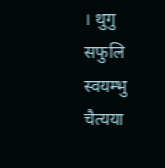। थुगु सफुलि स्वयम्भु चैत्यया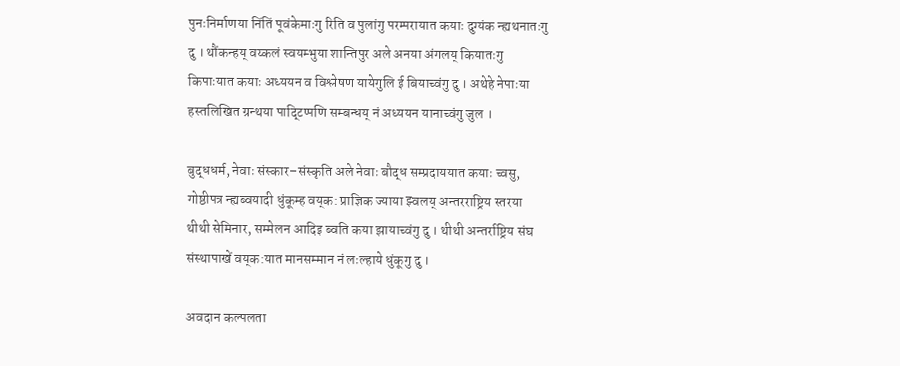पुनःनिर्माणया निंतिं पूवंकेमाःगु रिति व पुलांगु परम्परायात कयाः दुग्यंक न्ह्यथनातःगु दु । थौंकन्हय् वय्कलं स्वयम्भुया शान्तिपुर अले अनया अंगलय् कियातःगु किपाःयात कयाः अध्ययन व विश्लेषण यायेगुलि ई बियाच्वंगु दु । अथेहे नेपाःया हस्तलिखित ग्रन्थया पाद्टिप्पणि सम्बन्धय् नं अध्ययन यानाच्वंगु जुल ।

बुद्धधर्म, नेवाः संस्कार–संस्कृति अले नेवाः बौद्ध सम्प्रदाययात कयाः च्वसु, गोष्ठीपत्र न्ह्यब्वयादी धुंकूम्ह वय्‌क: प्राज्ञिक ज्याया झ्वलय् अन्तरराष्ट्रिय स्तरया थीथी सेमिनार, सम्मेलन आदिइ ब्वति कया झायाच्वंगु दु । थीथी अन्तर्राष्ट्रिय संघ संस्थापाखें वय्‌क:यात मानसम्मान नं लःल्हाये धुंकूगु दु ।

अवदान कल्पलता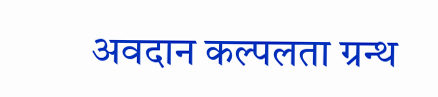अवदान कल्पलता ग्रन्थ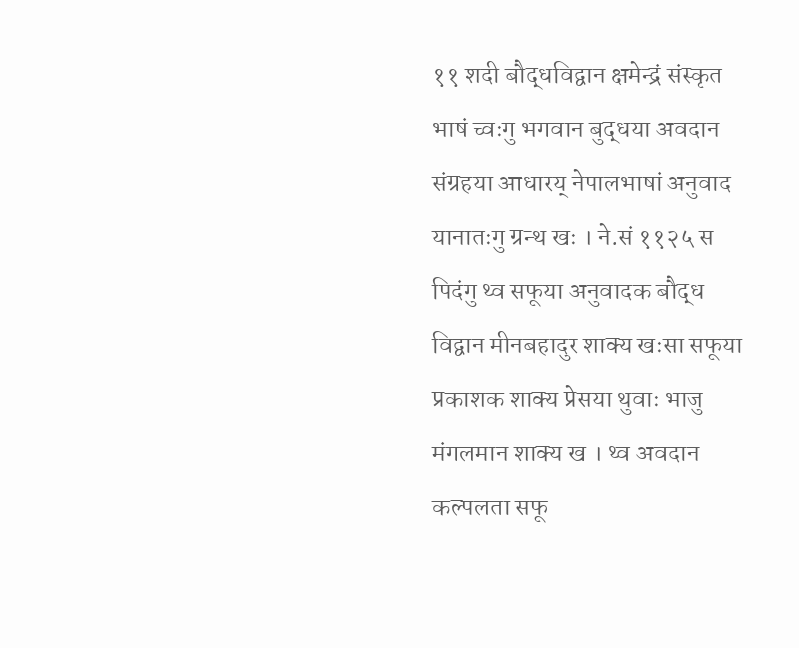११ शदी बौद्धविद्वान क्षमेन्द्रं संस्कृत भाषं च्वःगु भगवान बुद्धया अवदान संग्रहया आधारय् नेपालभाषां अनुवाद यानातःगु ग्रन्थ खः । ने.सं ११२५ स पिदंगु थ्व सफूया अनुवादक बौद्ध विद्वान मीनबहादुर शाक्य खःसा सफूया प्रकाशक शाक्य प्रेसया थुवाः भाजु मंगलमान शाक्य ख । थ्व अवदान कल्पलता सफू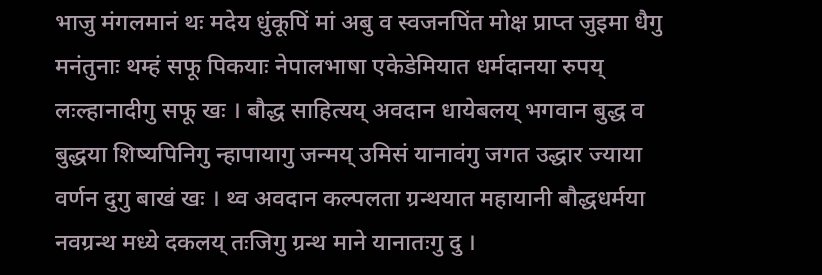भाजु मंगलमानं थः मदेय धुंकूपिं मां अबु व स्वजनपिंत मोक्ष प्राप्त जुइमा धैगु मनंतुनाः थम्हं सफू पिकयाः नेपालभाषा एकेडेमियात धर्मदानया रुपय् लःल्हानादीगु सफू खः । बौद्ध साहित्यय् अवदान धायेबलय् भगवान बुद्ध व बुद्धया शिष्यपिनिगु न्हापायागु जन्मय् उमिसं यानावंगु जगत उद्धार ज्याया वर्णन दुगु बाखं खः । थ्व अवदान कल्पलता ग्रन्थयात महायानी बौद्धधर्मया नवग्रन्थ मध्ये दकलय् तःजिगु ग्रन्थ माने यानातःगु दु ।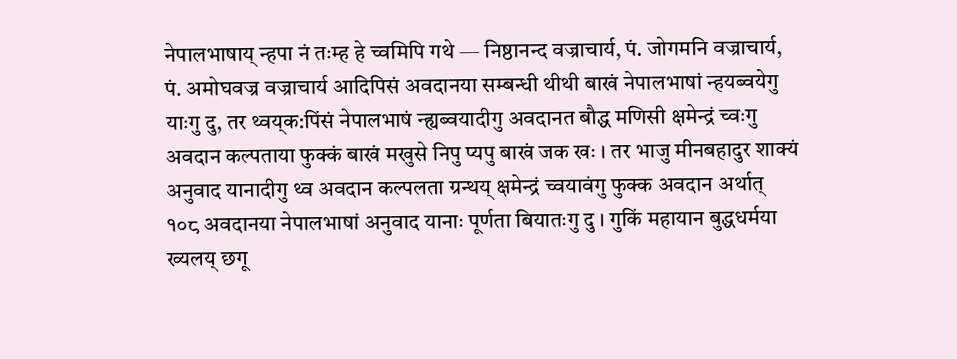नेपालभाषाय् न्हपा नं तःम्ह हे च्वमिपि गथे — निष्ठानन्द वज्राचार्य, पं. जोगमनि वज्राचार्य, पं. अमोघवज्र वज्राचार्य आदिपिसं अवदानया सम्बन्धी थीथी बाखं नेपालभाषां न्हयब्वयेगु याःगु दु, तर थ्वय्‌क:पिंसं नेपालभाषं न्ह्यब्वयादीगु अवदानत बौद्ध मणिसी क्षमेन्द्रं च्वःगु अवदान कल्पताया फुक्कं बाखं मखुसे निपु प्यपु बाखं जक खः । तर भाजु मीनबहादुर शाक्यं अनुवाद यानादीगु थ्व अवदान कल्पलता ग्रन्थय् क्षमेन्द्रं च्वयावंगु फुक्क अवदान अर्थात् १०८ अवदानया नेपालभाषां अनुवाद यानाः पूर्णता बियातःगु दु । गुकिं महायान बुद्धधर्मया ख्यलय् छगू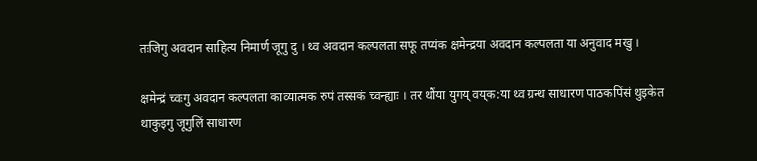तःजिगु अवदान साहित्य निमार्ण जूगु दु । थ्व अवदान कल्पलता सफू तप्यंक क्षमेन्द्रया अवदान कल्पलता या अनुवाद मखु ।

क्षमेन्द्रं च्वःगु अवदान कल्पलता काव्यात्मक रुपं तस्सकं च्वन्ह्याः । तर थौंया युगय् वय्‌क:या थ्व ग्रन्थ साधारण पाठकपिंसं थुइकेत थाकुइगु जूगुलिं साधारण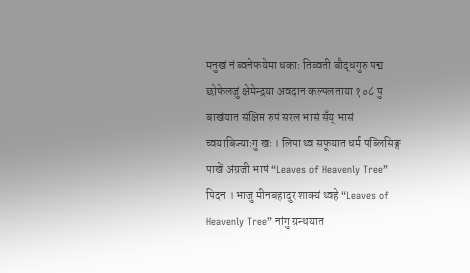मनुखं नं ब्वनेफयेमा धकाः तिव्वती बौद्धगुरु पद्म छोफेलजुं क्षेमेन्द्रया अवदान कल्पलताया १०८ पु बाखंयात संक्षिप्त रुपं सरल भासं सँय् भासं च्वयाबिज्याःगु खः । लिपा थ्व सफूयात धर्म पब्लिसिङ्ग पाखें अंग्रजी भाषं “Leaves of Heavenly Tree” पिदन । भाजु मीनबहादुर शाक्यं थ्वहे “Leaves of Heavenly Tree” नांगु ग्रन्थयात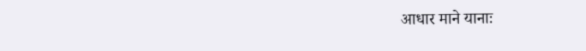आधार माने यानाः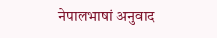नेपालभाषां अनुवाद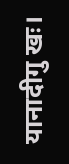यानादीगु खः।